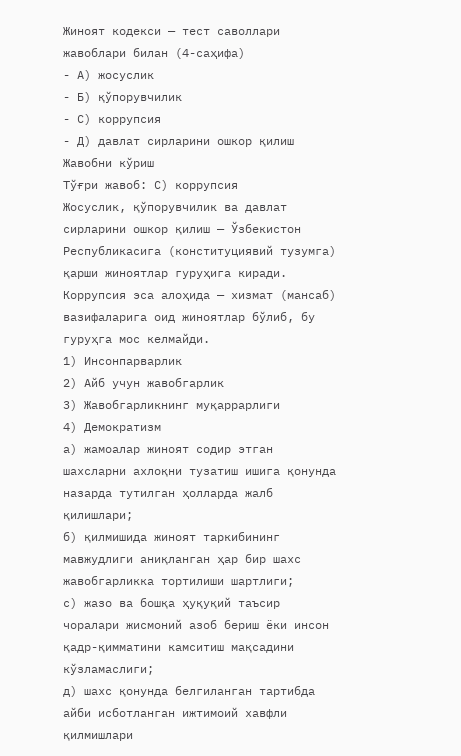Жиноят кодекси — тест саволлари жавоблари билан (4-саҳифа)
- А) жосуслик
- Б) қўпорувчилик
- С) коррупсия
- Д) давлат сирларини ошкор қилиш
Жавобни кўриш
Тўғри жавоб: С) коррупсия
Жосуслик, қўпорувчилик ва давлат сирларини ошкор қилиш — Ўзбекистон Республикасига (конституциявий тузумга) қарши жиноятлар гуруҳига киради. Коррупсия эса алоҳида — хизмат (мансаб) вазифаларига оид жиноятлар бўлиб, бу гуруҳга мос келмайди.
1) Инсонпарварлик
2) Айб учун жавобгарлик
3) Жавобгарликнинг муқаррарлиги
4) Демократизм
а) жамоалар жиноят содир этган шахсларни ахлоқни тузатиш ишига қонунда назарда тутилган ҳолларда жалб қилишлари;
б) қилмишида жиноят таркибининг мавжудлиги аниқланган ҳар бир шахс жавобгарликка тортилиши шартлиги;
с) жазо ва бошқа ҳуқуқий таъсир чоралари жисмоний азоб бериш ёки инсон қадр-қимматини камситиш мақсадини кўзламаслиги;
д) шахс қонунда белгиланган тартибда айби исботланган ижтимоий хавфли қилмишлари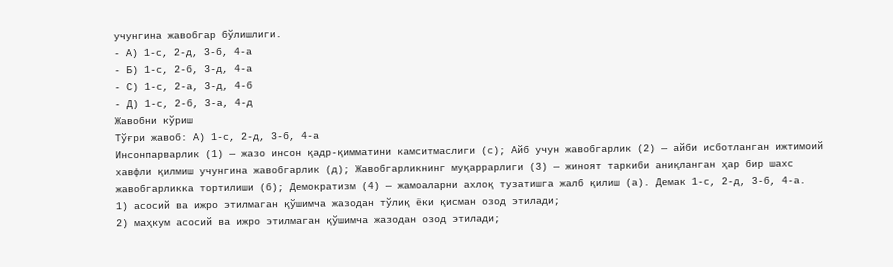учунгина жавобгар бўлишлиги.
- А) 1-с, 2-д, 3-б, 4-а
- Б) 1-с, 2-б, 3-д, 4-а
- С) 1-с, 2-а, 3-д, 4-б
- Д) 1-с, 2-б, 3-а, 4-д
Жавобни кўриш
Тўғри жавоб: А) 1-с, 2-д, 3-б, 4-а
Инсонпарварлик (1) — жазо инсон қадр-қимматини камситмаслиги (с); Айб учун жавобгарлик (2) — айби исботланган ижтимоий хавфли қилмиш учунгина жавобгарлик (д); Жавобгарликнинг муқаррарлиги (3) — жиноят таркиби аниқланган ҳар бир шахс жавобгарликка тортилиши (б); Демократизм (4) — жамоаларни ахлоқ тузатишга жалб қилиш (а). Демак 1-с, 2-д, 3-б, 4-а.
1) асосий ва ижро этилмаган қўшимча жазодан тўлиқ ёки қисман озод этилади;
2) маҳкум асосий ва ижро этилмаган қўшимча жазодан озод этилади;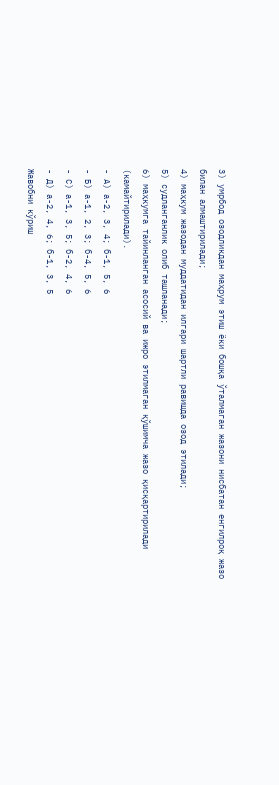3) умрбод озодликдан маҳрум этиш ёки бошқа ўталмаган жазони нисбатан енгилроқ жазо билан алмаштирилади;
4) маҳкум жазодан муддатидан илгари шартли равишда озод этилади;
5) судланганлик олиб ташланади;
6) маҳкумга тайинланган асосий ва ижро этилмаган қўшимча жазо қисқартирилади (камайтирилади).
- А) а-2, 3, 4; б-1, 5, 6
- Б) а-1, 2, 3; б-4, 5, 6
- С) а-1, 3, 5; б-2, 4, 6
- Д) а-2, 4, 6; б-1, 3, 5
Жавобни кўриш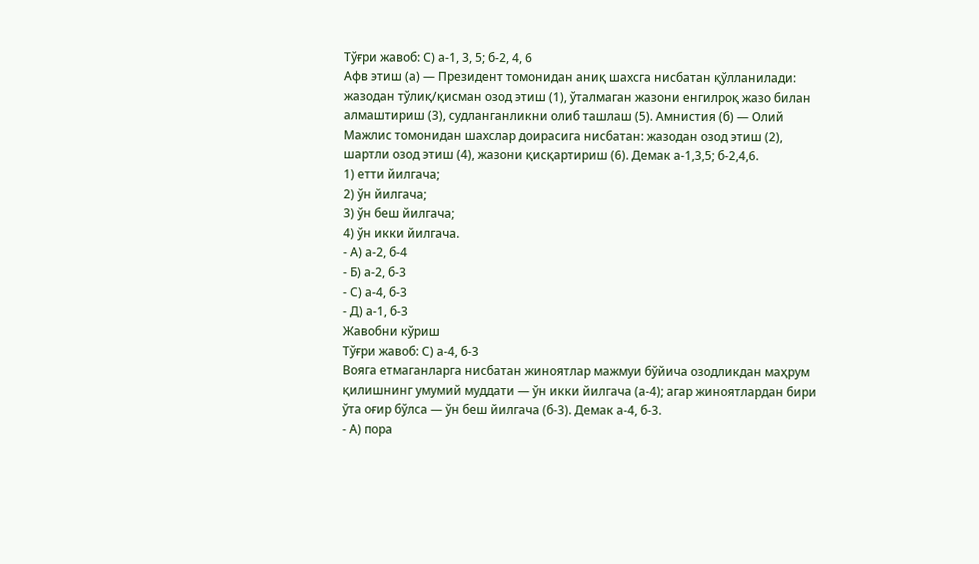Тўғри жавоб: С) а-1, 3, 5; б-2, 4, 6
Афв этиш (а) — Президент томонидан аниқ шахсга нисбатан қўлланилади: жазодан тўлиқ/қисман озод этиш (1), ўталмаган жазони енгилроқ жазо билан алмаштириш (3), судланганликни олиб ташлаш (5). Амнистия (б) — Олий Мажлис томонидан шахслар доирасига нисбатан: жазодан озод этиш (2), шартли озод этиш (4), жазони қисқартириш (6). Демак а-1,3,5; б-2,4,6.
1) етти йилгача;
2) ўн йилгача;
3) ўн беш йилгача;
4) ўн икки йилгача.
- А) а-2, б-4
- Б) а-2, б-3
- С) а-4, б-3
- Д) а-1, б-3
Жавобни кўриш
Тўғри жавоб: С) а-4, б-3
Вояга етмаганларга нисбатан жиноятлар мажмуи бўйича озодликдан маҳрум қилишнинг умумий муддати — ўн икки йилгача (а-4); агар жиноятлардан бири ўта оғир бўлса — ўн беш йилгача (б-3). Демак а-4, б-3.
- А) пора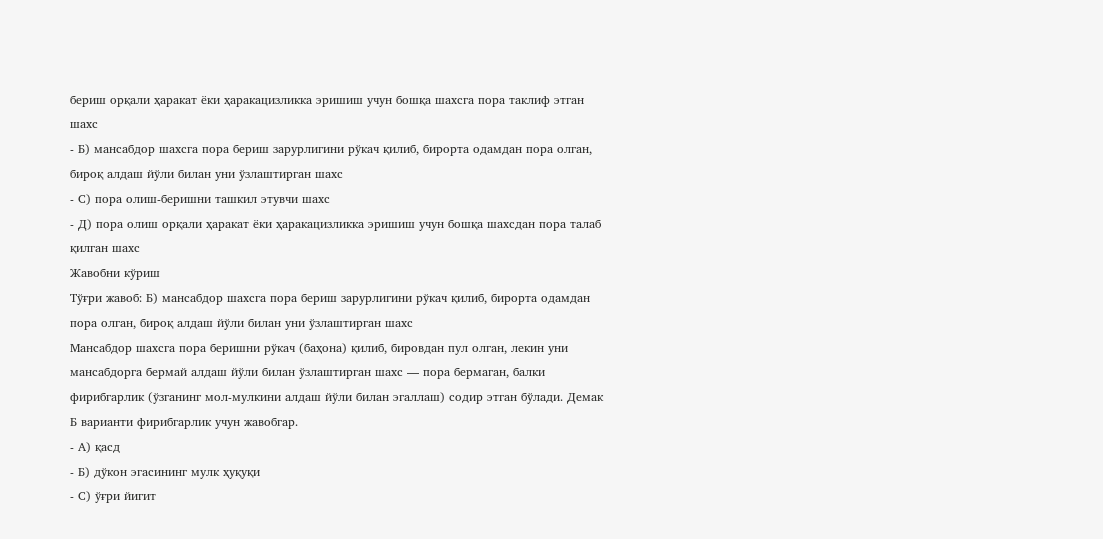бериш орқали ҳаракат ёки ҳаракацизликка эришиш учун бошқа шахсга пора таклиф этган шахс
- Б) мансабдор шахсга пора бериш зарурлигини рўкач қилиб, бирорта одамдан пора олган, бироқ алдаш йўли билан уни ўзлаштирган шахс
- С) пора олиш-беришни ташкил этувчи шахс
- Д) пора олиш орқали ҳаракат ёки ҳаракацизликка эришиш учун бошқа шахсдан пора талаб қилган шахс
Жавобни кўриш
Тўғри жавоб: Б) мансабдор шахсга пора бериш зарурлигини рўкач қилиб, бирорта одамдан пора олган, бироқ алдаш йўли билан уни ўзлаштирган шахс
Мансабдор шахсга пора беришни рўкач (баҳона) қилиб, бировдан пул олган, лекин уни мансабдорга бермай алдаш йўли билан ўзлаштирган шахс — пора бермаган, балки фирибгарлик (ўзганинг мол-мулкини алдаш йўли билан эгаллаш) содир этган бўлади. Демак Б варианти фирибгарлик учун жавобгар.
- А) қасд
- Б) дўкон эгасининг мулк ҳуқуқи
- С) ўғри йигит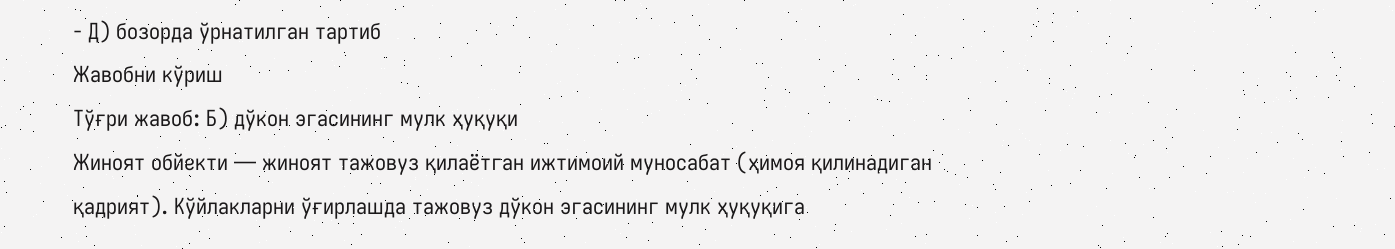- Д) бозорда ўрнатилган тартиб
Жавобни кўриш
Тўғри жавоб: Б) дўкон эгасининг мулк ҳуқуқи
Жиноят обйекти — жиноят тажовуз қилаётган ижтимоий муносабат (ҳимоя қилинадиган қадрият). Кўйлакларни ўғирлашда тажовуз дўкон эгасининг мулк ҳуқуқига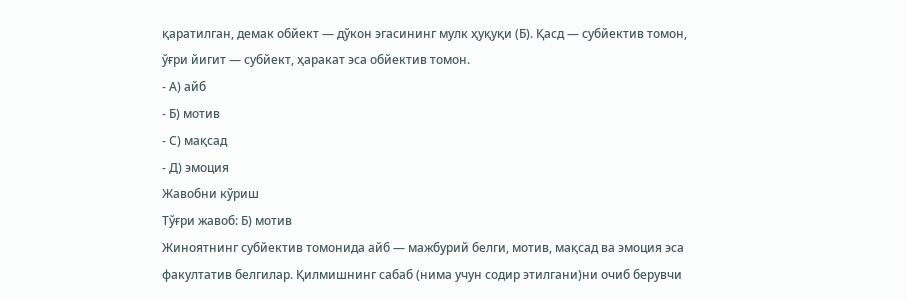қаратилган, демак обйект — дўкон эгасининг мулк ҳуқуқи (Б). Қасд — субйектив томон, ўғри йигит — субйект, ҳаракат эса обйектив томон.
- А) айб
- Б) мотив
- С) мақсад
- Д) эмоция
Жавобни кўриш
Тўғри жавоб: Б) мотив
Жиноятнинг субйектив томонида айб — мажбурий белги, мотив, мақсад ва эмоция эса факултатив белгилар. Қилмишнинг сабаб (нима учун содир этилгани)ни очиб берувчи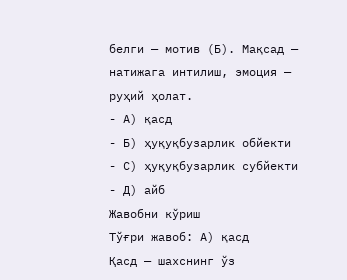белги — мотив (Б). Мақсад — натижага интилиш, эмоция — руҳий ҳолат.
- А) қасд
- Б) ҳуқуқбузарлик обйекти
- С) ҳуқуқбузарлик субйекти
- Д) айб
Жавобни кўриш
Тўғри жавоб: А) қасд
Қасд — шахснинг ўз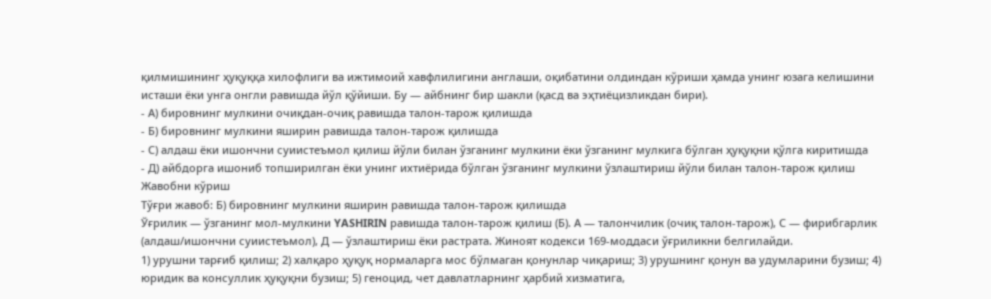қилмишининг ҳуқуққа хилофлиги ва ижтимоий хавфлилигини англаши, оқибатини олдиндан кўриши ҳамда унинг юзага келишини исташи ёки унга онгли равишда йўл қўйиши. Бу — айбнинг бир шакли (қасд ва эҳтиёцизликдан бири).
- А) бировнинг мулкини очиқдан-очиқ равишда талон-тарож қилишда
- Б) бировнинг мулкини яширин равишда талон-тарож қилишда
- С) алдаш ёки ишончни суиистеъмол қилиш йўли билан ўзганинг мулкини ёки ўзганинг мулкига бўлган ҳуқуқни қўлга киритишда
- Д) айбдорга ишониб топширилган ёки унинг ихтиёрида бўлган ўзганинг мулкини ўзлаштириш йўли билан талон-тарож қилиш
Жавобни кўриш
Тўғри жавоб: Б) бировнинг мулкини яширин равишда талон-тарож қилишда
Ўғрилик — ўзганинг мол-мулкини YASHIRIN равишда талон-тарож қилиш (Б). А — талончилик (очиқ талон-тарож), С — фирибгарлик (алдаш/ишончни суиистеъмол), Д — ўзлаштириш ёки растрата. Жиноят кодекси 169-моддаси ўғриликни белгилайди.
1) урушни тарғиб қилиш; 2) халқаро ҳуқуқ нормаларга мос бўлмаган қонунлар чиқариш; 3) урушнинг қонун ва удумларини бузиш; 4) юридик ва консуллик ҳуқуқни бузиш; 5) геноцид, чет давлатларнинг ҳарбий хизматига,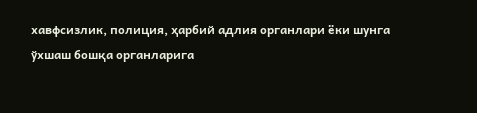хавфсизлик, полиция, ҳарбий адлия органлари ёки шунга ўхшаш бошқа органларига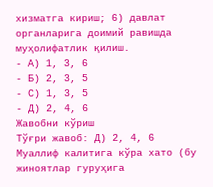хизматга кириш; 6) давлат органларига доимий равишда муҳолифатлик қилиш.
- А) 1, 3, 6
- Б) 2, 3, 5
- С) 1, 3, 5
- Д) 2, 4, 6
Жавобни кўриш
Тўғри жавоб: Д) 2, 4, 6
Муаллиф калитига кўра хато (бу жиноятлар гуруҳига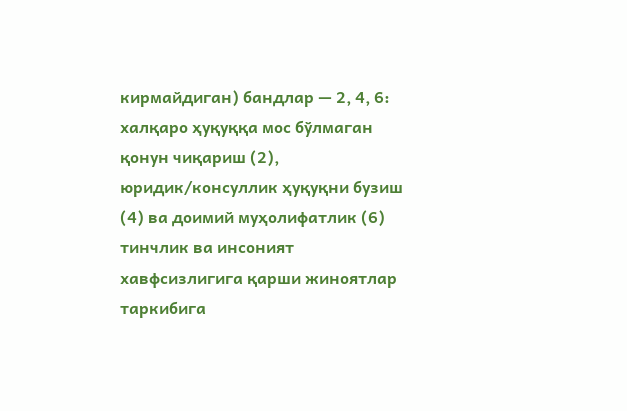кирмайдиган) бандлар — 2, 4, 6: халқаро ҳуқуққа мос бўлмаган қонун чиқариш (2), юридик/консуллик ҳуқуқни бузиш (4) ва доимий муҳолифатлик (6) тинчлик ва инсоният хавфсизлигига қарши жиноятлар таркибига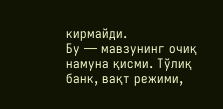кирмайди.
Бу — мавзунинг очиқ намуна қисми. Тўлиқ банк, вақт режими,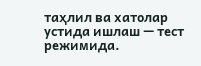таҳлил ва хатолар устида ишлаш — тест режимида.